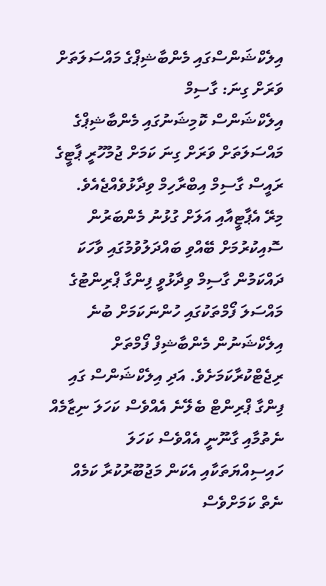އިލެކްޝަންސްގައި މެންބާޝިޕްގެ މައްސަލަތަށް ވަރަށް ގިނަ: ގާސިމް
އިލެކްޝަންސް ކޮމިޝަނުގައި މެންބާޝިޕްގެ މައްސަލަތަށް ވަރަށް ގިނަ ކަމަށް ޖުމުހޫރީ ޕާޓީގެ ރައީސް ގާސިމް އިބްރާހިމް ވިދާޅުވެއްޖެއެވެ.
މިރޭ އެޕާޓީއާއި އަލަށް ގުޅުނު މެންބަރުން ސޮއިކުރުމަށް ބޭއްވި ބައްދަލުވުމުގައި ވާހަކަ ދައްކަމުން ގާސިމް ވިދާޅުވީ ފިންގާ ޕްރިންޓުގެ މައްސަލަ ފޯމްތަކުގައި ހުންނަކަމަށް ބުނެ އިލެކްޝަނުން މެންބާޝިފް ފޯމްތަށް ރިޖެޓްކުރާކަމަށެވެ. އަދި އިލެކްޝަންސް ގައި ފިންގާ ޕްރިންޓް ބެލޭނެ އެއްވެސް ކަހަލަ ނިޒާމެއް ނެތުމާއި ގާނޫނީ އެއްވެސް ކަހަލަ ހައިސިއްޔަތަކާއި އެކަން މަޖުބޫރުކުރާ ކަމެއް ނެތް ކަމަށްވެސް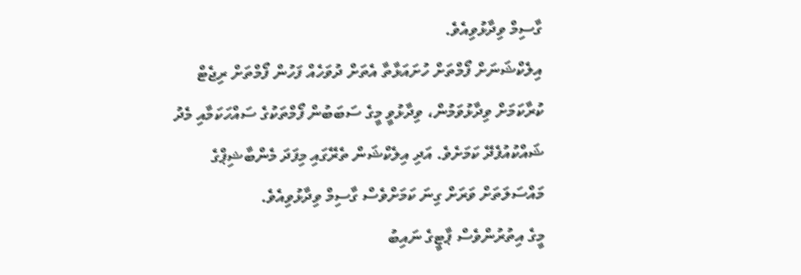ގާސިމް ވިދާޅުވިއެވެ.
އިލެކްޝަނަށް ފޯމްތަށް ހުށައަޅާތާ އެތަށް ދުވަހެއް ފަހުން ފޯމްތަށް ރިޖެޓް ކުރާކަމަށް ވިދާޅުވަމުން، ވިދާޅުވީ މީގެ ސަބަބުން ފޯމްތަކުގެ ސައްހަކަމާއި މެދު ޝައްކުއުފެދޭ ކަމަށެވެ. އަދި އިލެކްޝަން ތެރޭގައި މިފަދަ މެންބާޝިޕްގެ މައްސަލަތަށް ވަރަށް ގިނަ ކަމަށްވެސް ގާސިމް ވިދާޅުވިއެވެ.
މީގެ އިތުރުންވެސް ޕާޓީގެ ނައިބު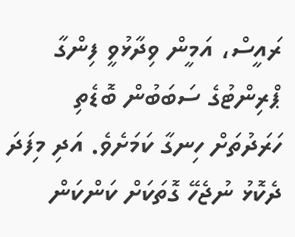ރައީސް، އަމީން ވިދާޅުވީ ފިންގާ ޕްރިންޓުގެ ސަބަބުން ބޮޑެތި ހަރަދުތަށް ހިނގާ ކަމަށެވެ. އަދި މިފަދަ ދެކޮޅު ނުޖެހޭ ގޮތަކަށް ކަންކަން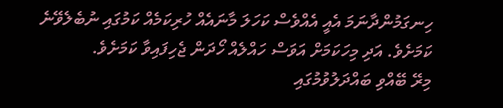ހިނގަމުންދާނަމަ އެއީ އެއްވެސް ކަހަލަ މާނައެއް ހުރިކަމެއް ކަމުގައި ނުބެލެވޭނެ ކަމަށެވެ. އަދި މިހަކަމަށް އަވަސް ހައްލެއް ހޯދަން ޖެހިފައިވާ ކަމަށެވެ.
މިރޭ ބޭއްވި ބައްދަލުވުމުގައި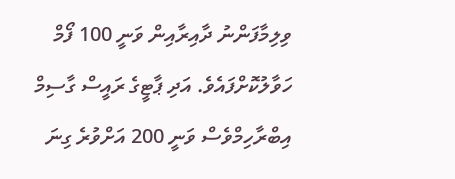ވިލިމާފަންނު ދާއިރާއިން ވަނީ 100 ފޯމް ހަވާލުކޮށްފައެވެ. އަދި ޕާޓީގެ ރައީސް ގާސިމް އިބްރާހިމްވެސް ވަނީ 200 އަށްވުރެ ގިނަ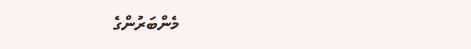މެންބަރުންގެ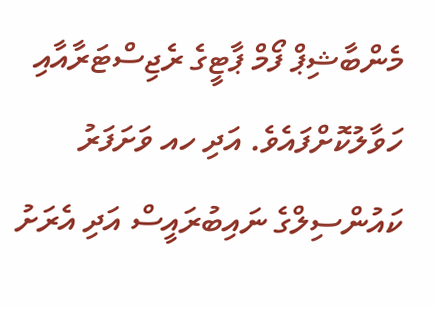މެންބާޝިޕް ފޯމް ޕާޓީގެ ރެޖިސްޓަރާއާއި ހަވާލުކޮށްފައެވެ. އަދި ހއ ވަށަފަރު ކައުންސިލްގެ ނައިބުރައީސް އަދި އެރަށު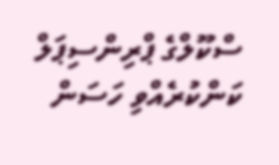ސްކޫލްގެ ޕްރިންސިޕަލް ކަންކުރެއްވި ހަސަން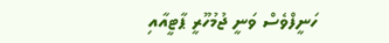ހަނީފްވެސް ވަނީ ޖުމުހޫރީ ޕާޓީއާއި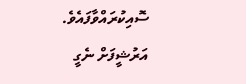ސޮއިކުރައްވާފައެވެ.
އަރުޝީފަށް ނެގީ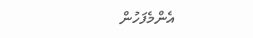އެންމެފަހުން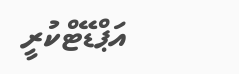އަޕްޑޭޓްކުރީ